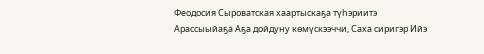Феодосия Сыроватская хаартыскаҕа түһэриитэ
Арассыыйаҕа Аҕа дойдуну көмүскээччи, Саха сиригэр Ийэ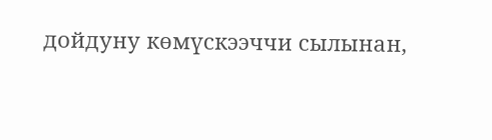дойдуну көмүскээччи сылынан,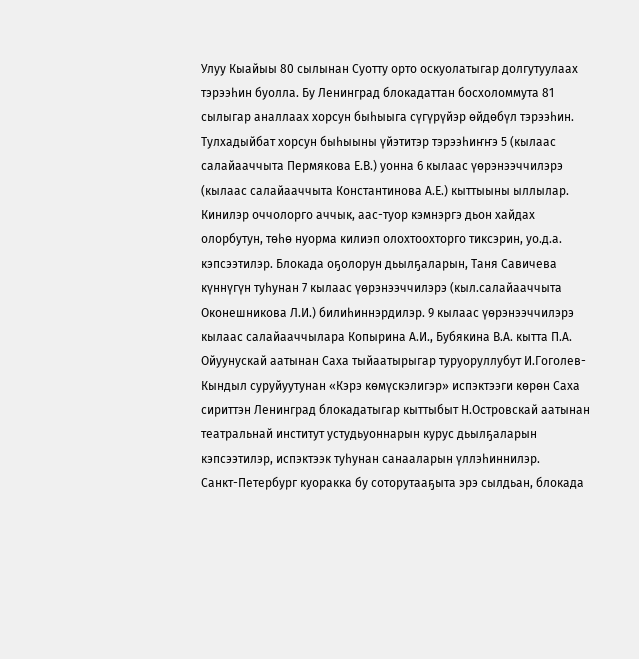Улуу Кыайыы 80 сылынан Суотту орто оскуолатыгар долгутуулаах тэрээһин буолла. Бу Ленинград блокадаттан босхоломмута 81 сылыгар аналлаах хорсун быһыыга сүгүрүйэр өйдөбүл тэрээһин.
Тулхадыйбат хорсун быһыыны үйэтитэр тэрээһиҥҥэ 5 (кылаас салайааччыта Пермякова Е.В.) уонна 6 кылаас үөрэнээччилэрэ (кылаас салайааччыта Константинова А.Е.) кыттыыны ыллылар. Кинилэр оччолорго аччык, аас-туор кэмнэргэ дьон хайдах олорбутун, төһө нуорма килиэп олохтоохторго тиксэрин, уо.д.а. кэпсээтилэр. Блокада оҕолорун дьылҕаларын, Таня Савичева күннүгүн туһунан 7 кылаас үөрэнээччилэрэ (кыл.салайааччыта Оконешникова Л.И.) билиһиннэрдилэр. 9 кылаас үөрэнээччилэрэ кылаас салайааччылара Копырина А.И., Бубякина В.А. кытта П.А. Ойуунускай аатынан Саха тыйаатырыгар туруоруллубут И.Гоголев-Кындыл суруйуутунан «Кэрэ көмүскэлигэр» испэктээги көрөн Саха сириттэн Ленинград блокадатыгар кыттыбыт Н.Островскай аатынан театральнай институт устудьуоннарын курус дьылҕаларын кэпсээтилэр, испэктээк туһунан санааларын үллэһиннилэр.
Санкт-Петербург куоракка бу соторутааҕыта эрэ сылдьан, блокада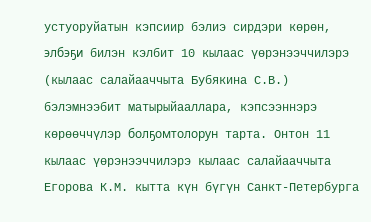устуоруйатын кэпсиир бэлиэ сирдэри көрөн, элбэҕи билэн кэлбит 10 кылаас үөрэнээччилэрэ (кылаас салайааччыта Бубякина С.В.) бэлэмнээбит матырыйааллара, кэпсээннэрэ көрөөччүлэр болҕомтолорун тарта. Онтон 11 кылаас үөрэнээччилэрэ кылаас салайааччыта Егорова К.М. кытта күн бүгүн Санкт-Петербурга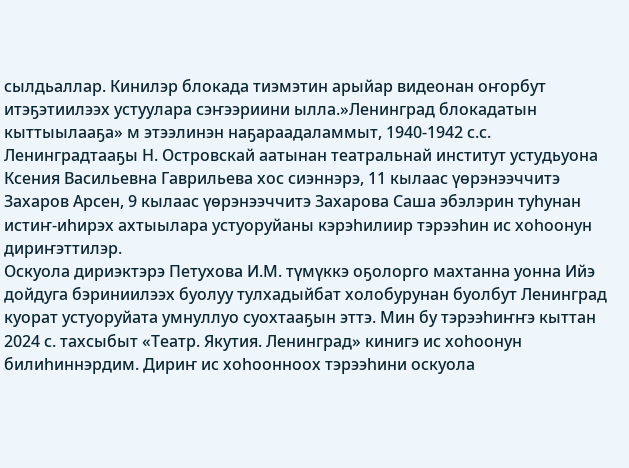сылдьаллар. Кинилэр блокада тиэмэтин арыйар видеонан оҥорбут итэҕэтиилээх устуулара сэҥээриини ылла.»Ленинград блокадатын кыттыылааҕа» м этээлинэн наҕараадаламмыт, 1940-1942 с.с. Ленинградтааҕы Н. Островскай аатынан театральнай институт устудьуона Ксения Васильевна Гаврильева хос сиэннэрэ, 11 кылаас үөрэнээччитэ Захаров Арсен, 9 кылаас үөрэнээччитэ Захарова Саша эбэлэрин туһунан истиҥ-иһирэх ахтыылара устуоруйаны кэрэһилиир тэрээһин ис хоһоонун дириҥэттилэр.
Оскуола дириэктэрэ Петухова И.М. түмүккэ оҕолорго махтанна уонна Ийэ дойдуга бэриниилээх буолуу тулхадыйбат холобурунан буолбут Ленинград куорат устуоруйата умнуллуо суохтааҕын эттэ. Мин бу тэрээһиҥҥэ кыттан 2024 с. тахсыбыт «Театр. Якутия. Ленинград» кинигэ ис хоһоонун билиһиннэрдим. Дириҥ ис хоһоонноох тэрээһини оскуола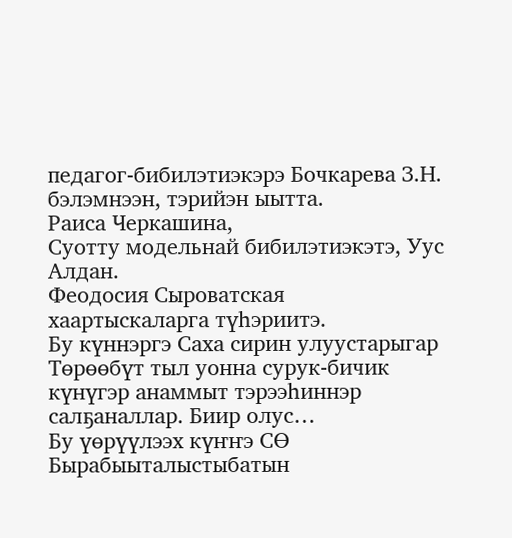педагог-бибилэтиэкэрэ Бочкарева З.Н. бэлэмнээн, тэрийэн ыытта.
Раиса Черкашина,
Суотту модельнай бибилэтиэкэтэ, Уус Алдан.
Феодосия Сыроватская хаартыскаларга түһэриитэ.
Бу күннэргэ Саха сирин улуустарыгар Төрөөбүт тыл уонна сурук-бичик күнүгэр анаммыт тэрээһиннэр салҕаналлар. Биир олус…
Бу үөрүүлээх күҥҥэ СӨ Бырабыыталыстыбатын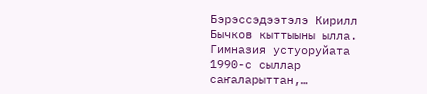Бэрэссэдээтэлэ Кирилл Бычков кыттыыны ылла. Гимназия устуоруйата 1990-с сыллар саҥаларыттан,…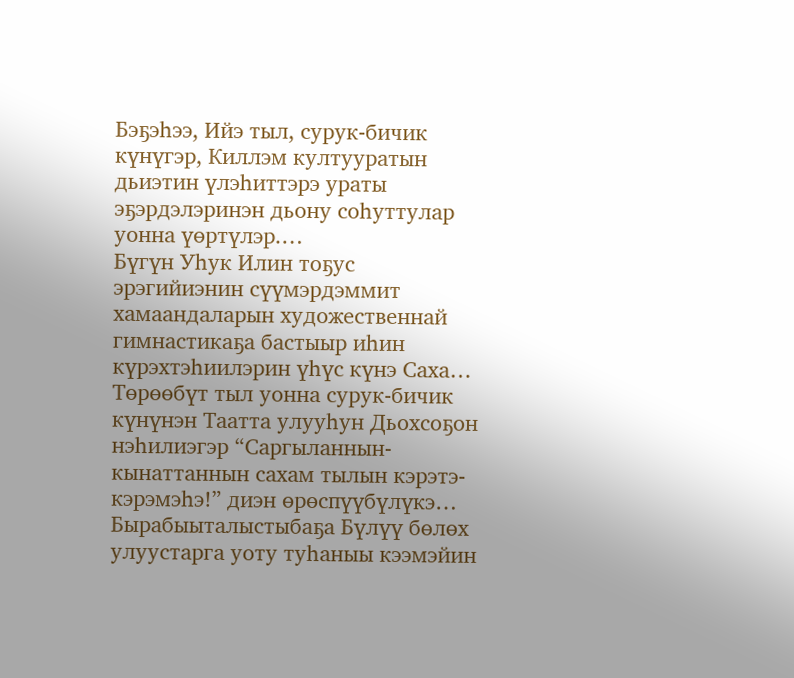Бэҕэһээ, Ийэ тыл, сурук-бичик күнүгэр, Киллэм култууратын дьиэтин үлэһиттэрэ ураты эҕэрдэлэринэн дьону соһуттулар уонна үөртүлэр.…
Бүгүн Уһук Илин тоҕус эрэгийиэнин сүүмэрдэммит хамаандаларын художественнай гимнастикаҕа бастыыр иһин күрэхтэһиилэрин үһүс күнэ Саха…
Төрөөбүт тыл уонна сурук-бичик күнүнэн Таатта улууһун Дьохсоҕон нэһилиэгэр “Саргыланнын-кынаттаннын сахам тылын кэрэтэ-кэрэмэһэ!” диэн өрөспүүбүлүкэ…
Бырабыыталыстыбаҕа Бүлүү бөлөх улуустарга уоту туһаныы кээмэйин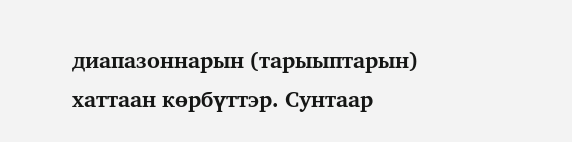диапазоннарын (тарыыптарын) хаттаан көрбүттэр. Сунтаар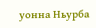уонна Ньурба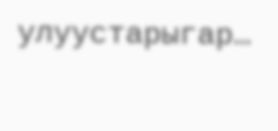улуустарыгар…